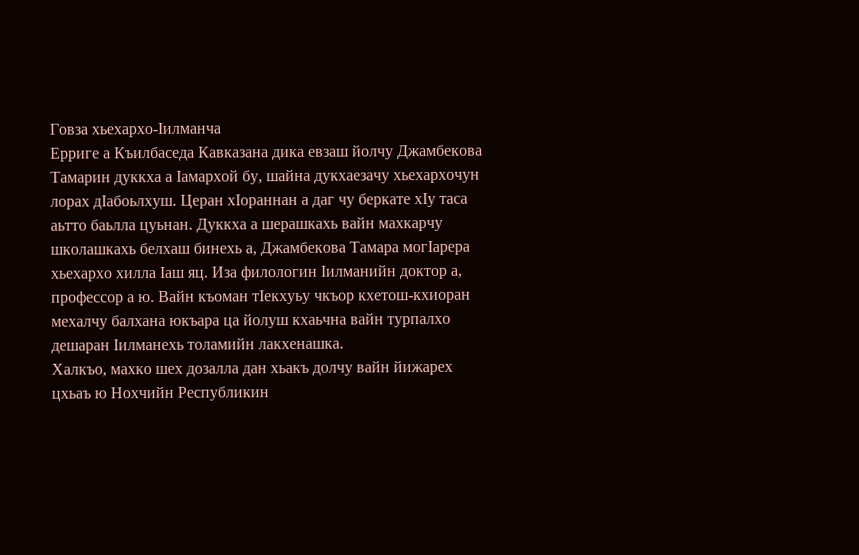Говза хьехархо-Iилманча
Ерриге а Къилбаседа Кавказана дика евзаш йолчу Джамбекова Тамарин дуккха а Iамархой бу, шайна дукхаезачу хьехархочун лорах дIабоьлхуш. Церан хIораннан а даг чу беркате хIу таса аьтто баьлла цуьнан. Дуккха а шерашкахь вайн махкарчу школашкахь белхаш бинехь а, Джамбекова Тамара могIарера хьехархо хилла Iаш яц. Иза филологин Iилманийн доктор а, профессор а ю. Вайн къоман тIекхуьу чкъор кхетош-кхиоран мехалчу балхана юкъара ца йолуш кхаьчна вайн турпалхо дешаран Iилманехь толамийн лакхенашка.
Халкъо, махко шех дозалла дан хьакъ долчу вайн йижарех цхьаъ ю Нохчийн Республикин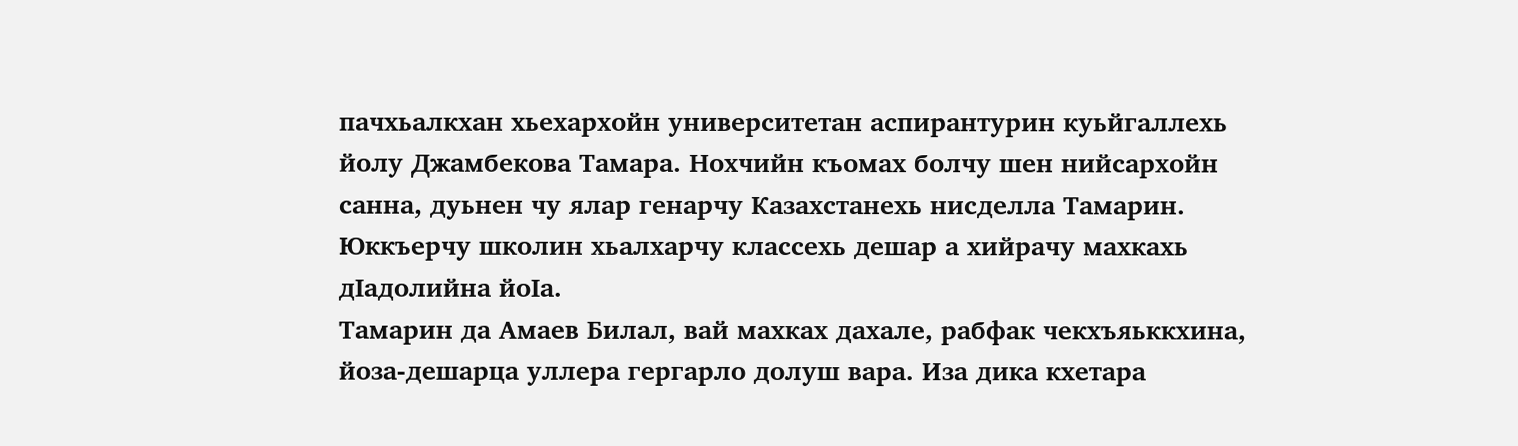пачхьалкхан хьехархойн университетан аспирантурин куьйгаллехь йолу Джамбекова Тамара. Нохчийн къомах болчу шен нийсархойн санна, дуьнен чу ялар генарчу Казахстанехь нисделла Тамарин. Юккъерчу школин хьалхарчу классехь дешар а хийрачу махкахь дIадолийна йоIа.
Тамарин да Амаев Билал, вай махках дахале, рабфак чекхъяьккхина, йоза-дешарца уллера гергарло долуш вара. Иза дика кхетара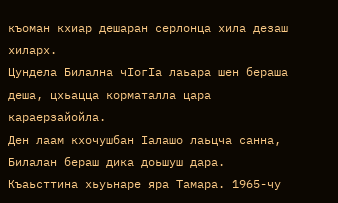къоман кхиар дешаран серлонца хила дезаш хиларх.
Цундела Билална чIогIа лаьара шен бераша деша, цхьацца корматалла цара караерзайойла.
Ден лаам кхочушбан Iалашо лаьцча санна, Билалан бераш дика доьшуш дара. Къаьсттина хьуьнаре яра Тамара. 1965-чу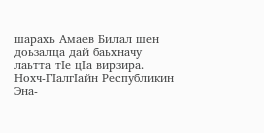шарахь Амаев Билал шен доьзалца дай баьхначу лаьтта тIе цIа вирзира. Нохч-ГIалгIайн Республикин Эна-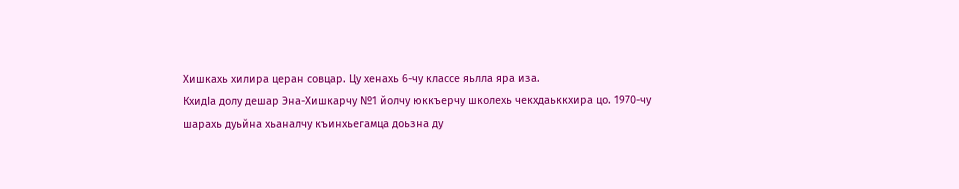Хишкахь хилира церан совцар. Цу хенахь 6-чу классе яьлла яра иза.
КхидIа долу дешар Эна-Хишкарчу №1 йолчу юккъерчу школехь чекхдаьккхира цо. 1970-чу шарахь дуьйна хьаналчу къинхьегамца доьзна ду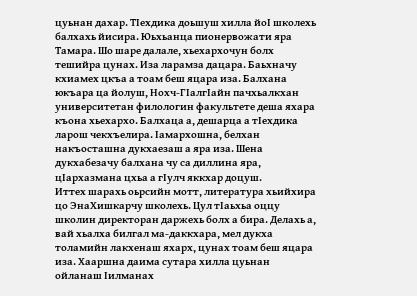цуьнан дахар. ТIехдика доьшуш хилла йоI школехь балхахь йисира. Юьхьанца пионервожати яра Тамара. Шо шаре далале, хьехархочун болх тешийра цунах. Иза ларамза дацара. Баьхначу кхиамех цкъа а тоам беш яцара иза. Балхана юкъара ца йолуш, Нохч-ГIалгIайн пачхьалкхан университетан филологин факультете деша яхара къона хьехархо. Балхаца а, дешарца а тIехдика ларош чекхъелира. Iамархошна, белхан накъосташна дукхаезаш а яра иза. Шена дукхабезачу балхана чу са диллина яра, цIархазмана цхьа а гIулч яккхар доцуш.
Иттех шарахь оьрсийн мотт, литература хьийхира цо ЭнаХишкарчу школехь. Цул тIаьхьа оццу школин директоран даржехь болх а бира. Делахь а, вай хьалха билгал ма-даккхара, мел дукха толамийн лакхенаш яхарх, цунах тоам беш яцара иза. Хааршна даима сутара хилла цуьнан ойланаш Iилманах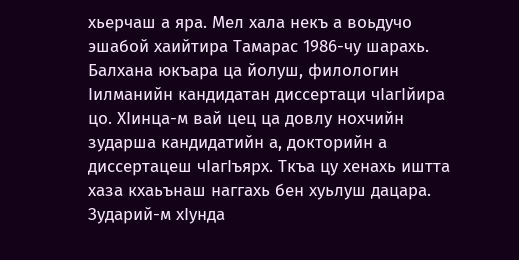хьерчаш а яра. Мел хала некъ а воьдучо эшабой хаийтира Тамарас 1986-чу шарахь. Балхана юкъара ца йолуш, филологин Iилманийн кандидатан диссертаци чIагIйира цо. ХIинца-м вай цец ца довлу нохчийн зударша кандидатийн а, докторийн а диссертацеш чIагIъярх. Ткъа цу хенахь иштта хаза кхаьънаш наггахь бен хуьлуш дацара. Зударий-м хIунда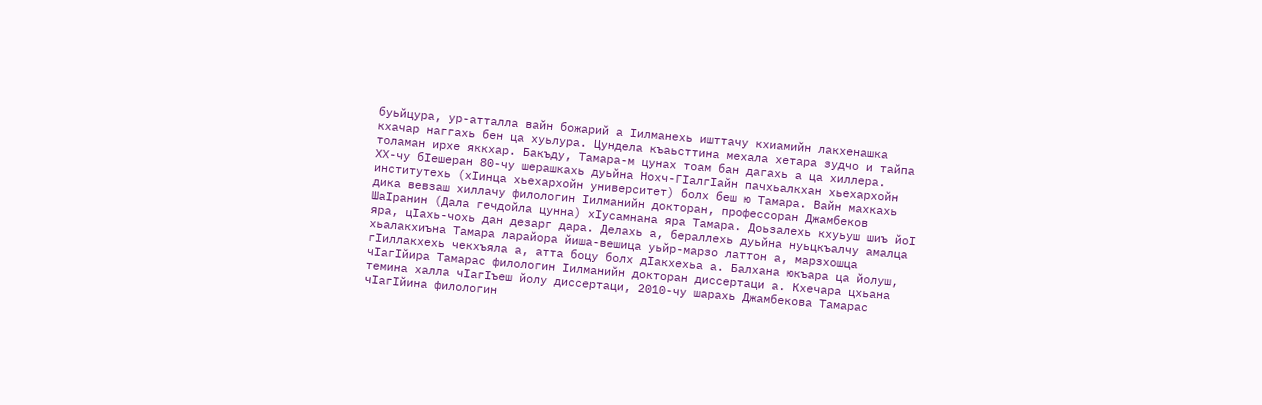буьйцура, ур-атталла вайн божарий а Iилманехь ишттачу кхиамийн лакхенашка кхачар наггахь бен ца хуьлура. Цундела къаьсттина мехала хетара зудчо и тайпа толаман ирхе яккхар. Бакъду, Тамара-м цунах тоам бан дагахь а ца хиллера.
ХХ-чу бIешеран 80-чу шерашкахь дуьйна Нохч-ГIалгIайн пачхьалкхан хьехархойн институтехь (хIинца хьехархойн университет) болх беш ю Тамара. Вайн махкахь дика вевзаш хиллачу филологин Iилманийн докторан, профессоран Джамбеков ШаIранин (Дала гечдойла цунна) хIусамнана яра Тамара. Доьзалехь кхуьуш шиъ йоI яра, цIахь-чохь дан дезарг дара. Делахь а, бераллехь дуьйна нуьцкъалчу амалца хьалакхиъна Тамара ларайора йиша-вешица уьйр-марзо латтон а, марзхошца гIиллакхехь чекхъяла а, атта боцу болх дIакхехьа а. Балхана юкъара ца йолуш, чIагIйира Тамарас филологин Iилманийн докторан диссертаци а. Кхечара цхьана темина халла чIагIъеш йолу диссертаци, 2010-чу шарахь Джамбекова Тамарас чIагIйина филологин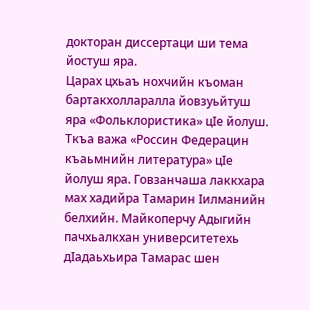докторан диссертаци ши тема йостуш яра.
Царах цхьаъ нохчийн къоман бартакхолларалла йовзуьйтуш яра «Фольклористика» цIе йолуш. Ткъа важа «Россин Федерацин къаьмнийн литература» цIе йолуш яра. Говзанчаша лаккхара мах хадийра Тамарин Iилманийн белхийн. Майкоперчу Адыгийн пачхьалкхан университетехь дIадаьхьира Тамарас шен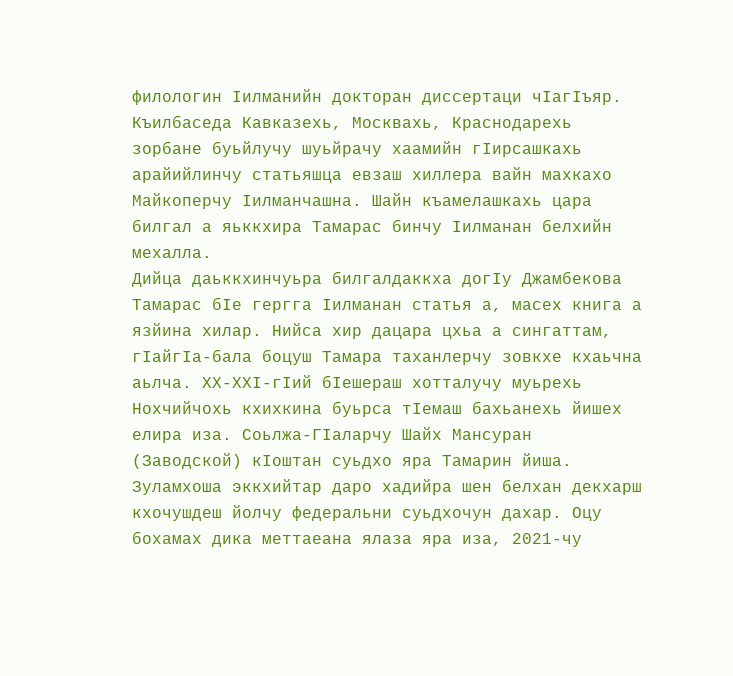филологин Iилманийн докторан диссертаци чIагIъяр. Къилбаседа Кавказехь, Москвахь, Краснодарехь зорбане буьйлучу шуьйрачу хаамийн гIирсашкахь арайийлинчу статьяшца евзаш хиллера вайн махкахо Майкоперчу Iилманчашна. Шайн къамелашкахь цара билгал а яьккхира Тамарас бинчу Iилманан белхийн мехалла.
Дийца даьккхинчуьра билгалдаккха догIу Джамбекова Тамарас бIе гергга Iилманан статья а, масех книга а язйина хилар. Нийса хир дацара цхьа а сингаттам, гIайгIа-бала боцуш Тамара таханлерчу зовкхе кхаьчна аьлча. ХХ-ХХI-гIий бIешераш хотталучу муьрехь Нохчийчохь кхихкина буьрса тIемаш бахьанехь йишех елира иза. Соьлжа-ГIаларчу Шайх Мансуран (Заводской) кIоштан суьдхо яра Тамарин йиша.
Зуламхоша эккхийтар даро хадийра шен белхан декхарш кхочушдеш йолчу федеральни суьдхочун дахар. Оцу бохамах дика меттаеана ялаза яра иза, 2021-чу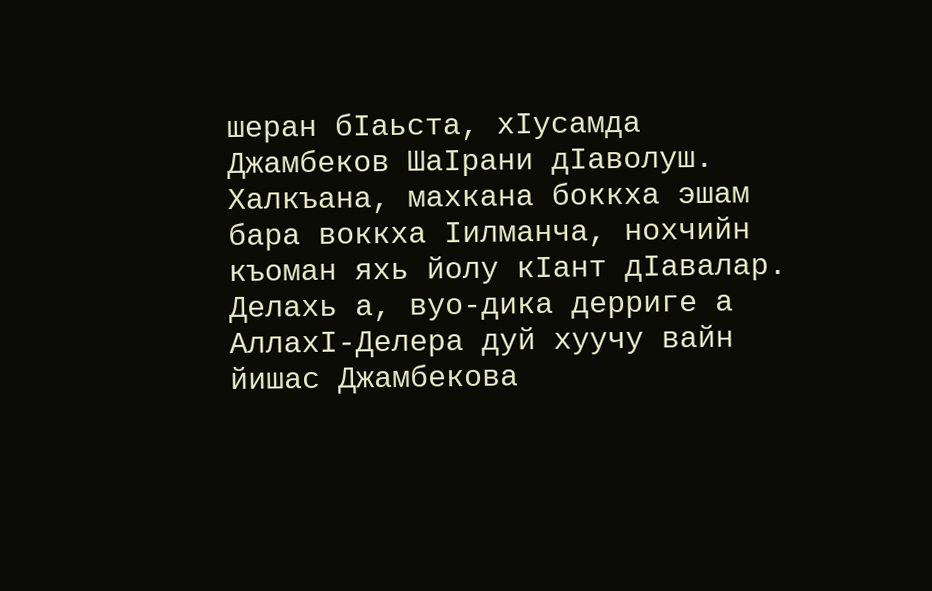шеран бIаьста, хIусамда Джамбеков ШаIрани дIаволуш.
Халкъана, махкана боккха эшам бара воккха Iилманча, нохчийн къоман яхь йолу кIант дIавалар.
Делахь а, вуо-дика дерриге а АллахI-Делера дуй хуучу вайн йишас Джамбекова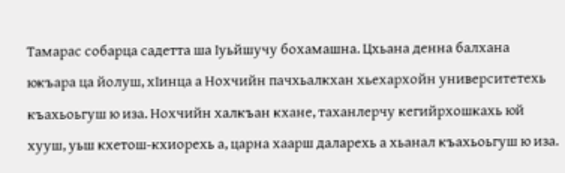Тамарас собарца садетта ша Iуьйшучу бохамашна. Цхьана денна балхана юкъара ца йолуш, хIинца а Нохчийн пачхьалкхан хьехархойн университетехь къахьоьгуш ю иза. Нохчийн халкъан кхане, таханлерчу кегийрхошкахь юй хууш, уьш кхетош-кхиорехь а, царна хаарш даларехь а хьанал къахьоьгуш ю иза.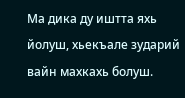Ма дика ду иштта яхь йолуш, хьекъале зударий вайн махкахь болуш.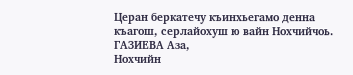Церан беркатечу къинхьегамо денна къагош, серлайохуш ю вайн Нохчийчоь.
ГАЗИЕВА Аза,
Нохчийн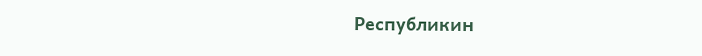Республикин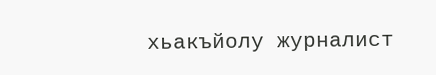хьакъйолу журналист